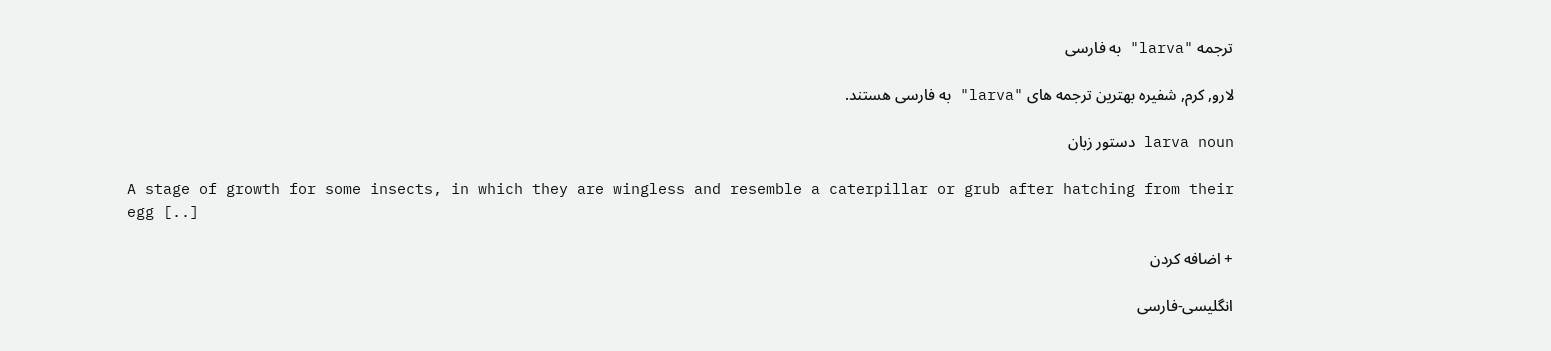ترجمه "larva" به فارسی

لارو, کرم, شفیره بهترین ترجمه های "larva" به فارسی هستند.

larva noun دستور زبان

A stage of growth for some insects, in which they are wingless and resemble a caterpillar or grub after hatching from their egg [..]

+ اضافه کردن

انگلیسی-فارسی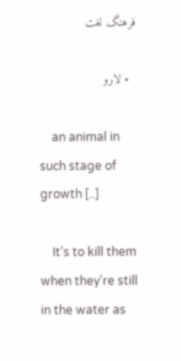فرهنگ لغت

  • لارو

    an animal in such stage of growth [..]

    It's to kill them when they're still in the water as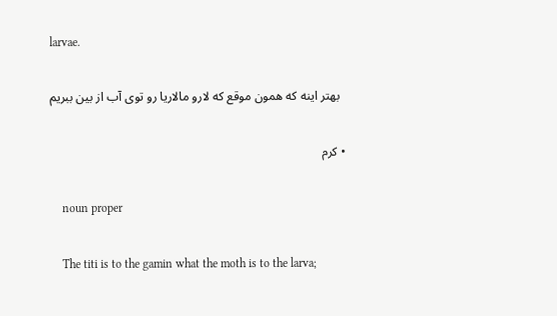larvae.

    بهتر اینه که همون موقع که لارو مالاریا رو توی آب از بین ببریم

  • کرم

    noun proper

    The titi is to the gamin what the moth is to the larva;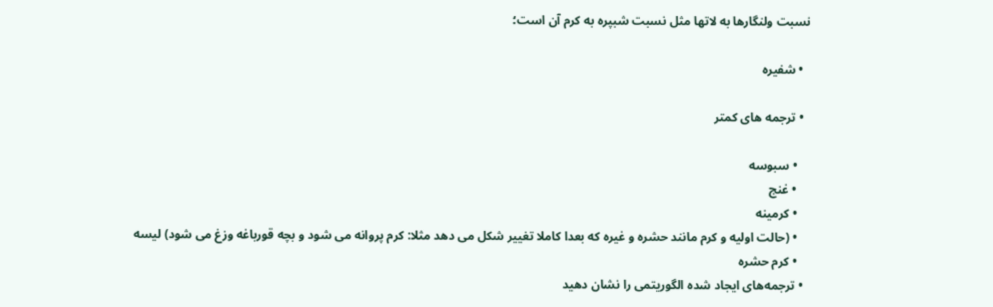نسبت ولنگارها به لاتها مثل نسبت شبپره به کرم آن است؛

  • شفیره

  • ترجمه های کمتر

    • سبوسه
    • غنج
    • کرمینه
    • (حالت اولیه و کرم مانند حشره و غیره که بعدا کاملا تغییر شکل می دهد مثلا: کرم پروانه می شود و بچه قورباغه وزغ می شود) لیسه
    • کرم حشره
  • ترجمه‌های ایجاد شده الگوریتمی را نشان دهید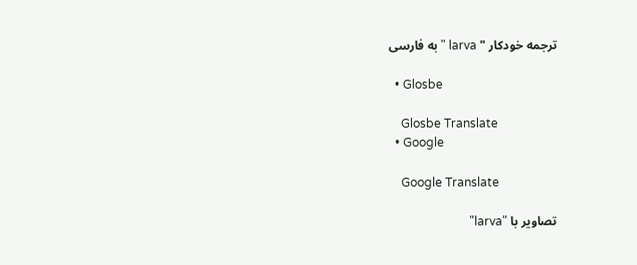ترجمه خودکار " larva " به فارسی

  • Glosbe

    Glosbe Translate
  • Google

    Google Translate

تصاویر با "larva"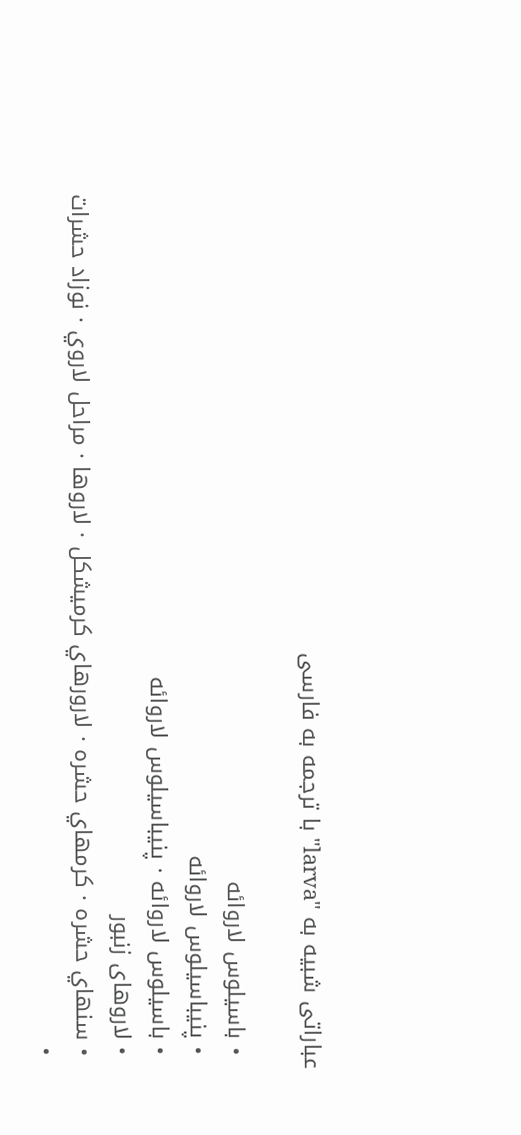عباراتی شبیه به "larva" با ترجمه به فارسی

  • باسیلوس لاروائه
  • پنيباسيلوس لاروائه
  • باسیلوس لاروائه · پنيباسيلوس لاروائه
  • لاروهای زنبور
  • سنهاي حشره · كرمهاي حشره · لارورهاي كرميشكل · لاروها · مراحل لاروي · نوزاد حشرات
  •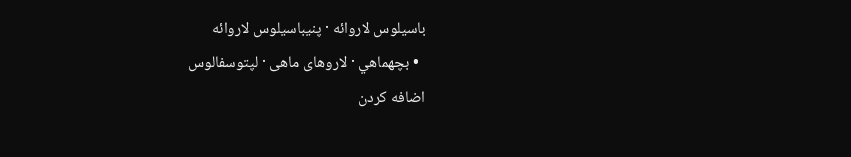باسیلوس لاروائه · پنيباسيلوس لاروائه
  • بچهماهي · لاروهای ماهی · لپتوسفالوس
اضافه کردن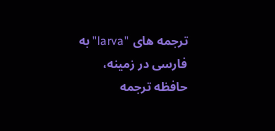ترجمه های "larva" به فارسی در زمینه، حافظه ترجمه